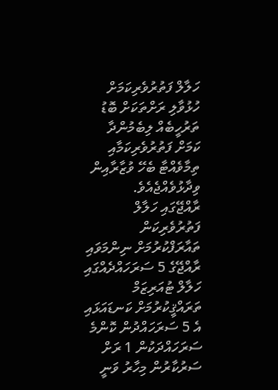ހަލާލް ފަތުރުވެރިކަމަށް ހުޅުވާލި ރަށްތަކަށް ބޮޑު ތަރުހީބެއް ލިބެމުންދާ ކަމަށް ފަތުރުވެރިކަމާއި ތިމާވެއްޓާ ބެހޭ ވުޒާރާއިން ވިދާޅުވެއްޖެއެވެ.
ރާއްޖޭގައި ހަލާލް ފަތުރުވެރިކަން ތައާރަފްކުރުމަށް ނިންމަވައި ރާއްޖޭގެ 5 ސަރަހައްދެއްގައި ހަލާލް ޓުއަރިޒަމް ތަރައްޤީކުރުމަށް ކަނޑައަޅައި އެ 5 ސަރަހައްދުން ކޮންމެ ސަރަހައްދަކުން 1 ރަށް ސަރުކާރުން މިހާރު ވަނީ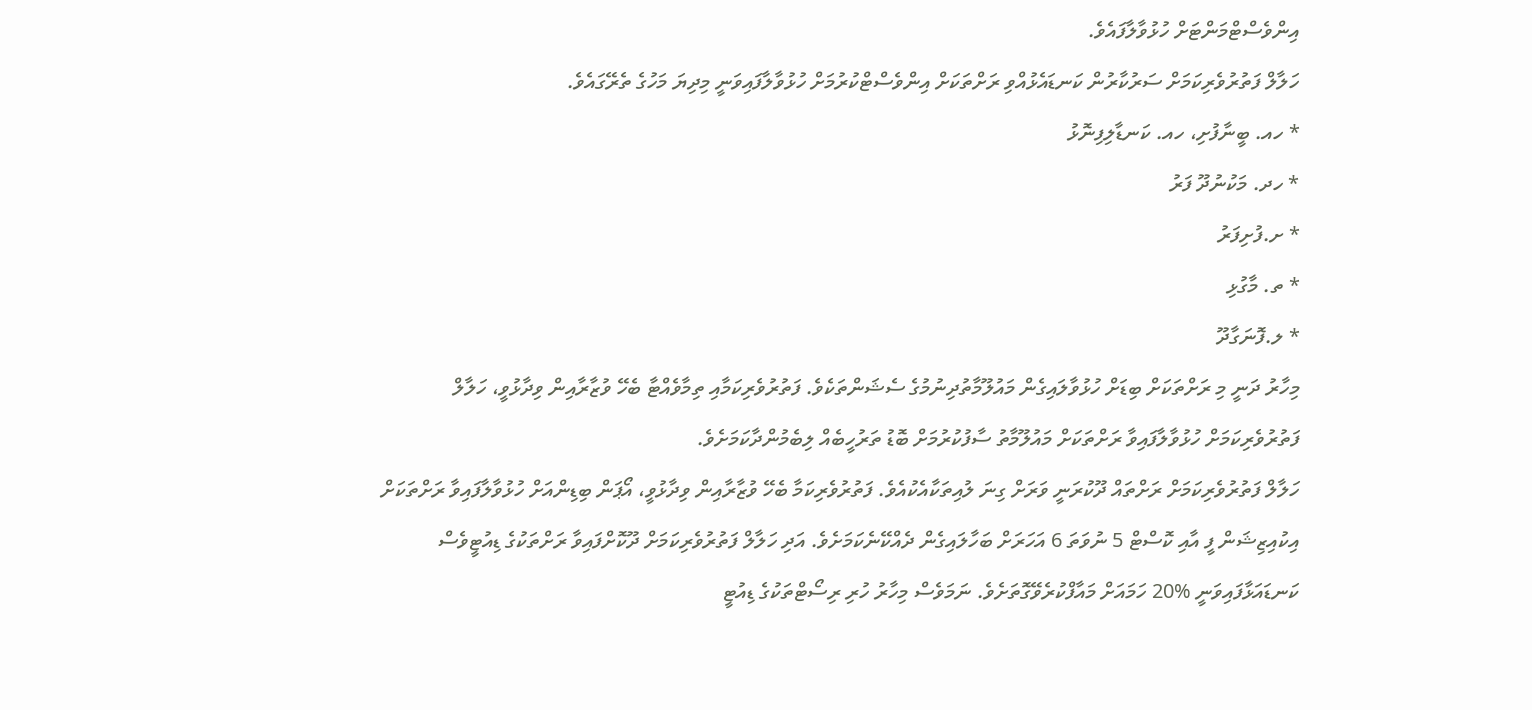އިންވެސްޓްމަންޓަށް ހުޅުވާލާފައެވެ.
ހަލާލް ފަތުރުވެރިކަމަށް ސަރުކާރުން ކަނޑައެޅުއްވި ރަށްތަކަށް އިންވެސްޓްކުރުމަށް ހުޅުވާލާފައިވަނީ މިދިޔަ މަހުގެ ތެރޭގައެވެ.
* ހއ. ބީނާފުށި، ހއ. ކަނޑާލިފިނޮޅު
* ހދ. މަކުނުދޫ ފަރު
* ށ.ފުށިފަރު
* ތ. މާގުޅި
* ލ.ފޮނަގާދޫ
މިހާރު ދަނީ މި ރަށްތަކަށް ބިޑަށް ހުޅުވާލައިގެން މައުލޫމާތުދިނުމުގެ ސެޝަންތަކެވެ. ފަތުރުވެރިކަމާއި ތިމާވެއްޓާ ބެހޭ ވުޒާރާއިން ވިދާޅުވީ، ހަލާލް ފަތުރުވެރިކަމަށް ހުޅުވާލާފައިވާ ރަށްތަކަށް މައުލޫމާތު ސާފުކުރުމަށް ބޮޑު ތަރުހީބެއް ލިބެމުންދާކަމަށެވެ.
ހަލާލް ފަތުރުވެރިކަމަށް ރަށްތައް ދޫކުރަނީ ވަރަށް ގިނަ ލުއިތަކާއެކުއެވެ. ފަތުރުވެރިކަމާ ބެހޭ ވުޒާރާއިން ވިދާޅުވީ، އޯޕަން ބިޑިންއަށް ހުޅުވާލާފައިވާ ރަށްތަކަށް އިކުއިޒިޝަން ފީ އާއި ކޮސްޓް 5 ނުވަތަ 6 އަހަރަށް ބަހާލައިގެން ދެއްކޭނެކަމަށެވެ. އަދި ހަލާލް ފަތުރުވެރިކަމަށް ދޫކޮށްފައިވާ ރަށްތަކުގެ ޑިއުޓީވެސް ކަނޑައަޅާފައިވަނީ %20 ހަމައަށް މައާފްކުރެވޭގޮތަށެވެ. ނަމަވެސް މިހާރު ހުރި ރިސޯޓްތަކުގެ ޑިއުޓީ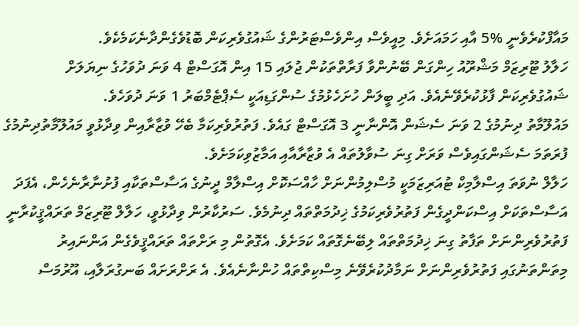މައާފްކުރެވެނީ %5 އާއި ހަމައަށެވެ. މިއީވެސް އިންވެސްޓަރުންގެ ޝައުގުވެރިކަން ބޮޑުވެގެންދާނެކަމެކެވެ.
ހަލާލު ޓޫރިޒަމް މަޝްރޫއު ހިންގަން ބޭނުންވާ ފަރާތްތަކުން ޖުލައި 15 އިން އޮގަސްޓް 4 ވަނަ ދުވަހުގެ ނިޔަލަށް ޝައުގުވެރިކަން ފާޅުކުރެވޭނެއެވެ. އަދި ބީލަން ހުށަހެޅުމުގެ ސުންގަޑިއަކީ ސެޕްޓެމްބަރު 1 ވަނަ ދުވަހެވެ.
މައުލޫމާތު ދިނުމުގެ 2 ވަނަ ސެޝަން އޮންނާނީ 3 އޮގަސްޓް ގައެވެ. ފަތުރުވެރިކަމާ ބެހޭ ވުޒާރާއިން ވިދާޅުވީ މައުލޫމާތުދިނުމުގެ ފުރަތަމަ ސެޝަންގައިވެސް ވަރަށް ގިނަ ސުވާލުތައް އެ ވުޒާރާއާއި އަމާޒުވިކަމަށެވެ.
ހަލާލް ނުވަތަ އިސްލާމިކް ޓުއަރިޒަމަކީ މުސްލިމުންނަށް ހާއްސަކޮށް އިސްލާމް ދީނުގެ އަސާސްތަކާއި ފުށުނާރާނެހެން، އެފަދަ އަސާސްތަކަށް އިސްކަންދީގެން ފަތުރުވެރިކަމުގެ ޚިދުމަތްތައް ދިނުމެވެ. ސަރުކާރުން ވިދާޅުވީ، ހަލާލް ޓޫރިޒަމް ތަރައްޤީކުރާނީ ފަތުރުވެރިންނަށް ތަފާތު ގިނަ ޚިދުމަތްތައް ލިބޭނެގޮތައް ކަމަށެވެ. އެގޮތުން މި ރަށްތައް ތަރައްޤީވެގެން އަންނައިރު މިތަންތަނުގައި ފަތުރުވެރިންނަށް ނަމާދުކުރެވޭނެ މިސްކިތްތައް ހުންނާނެއެވެ. އެ ރަށްރަށައް ބަނގުރަލާއި، އޫރުމަސް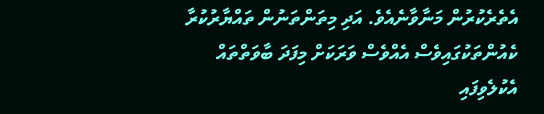އެތެރެކުރުން މަނާވާނެއެވެ. އަދި މިތަންތަނުން ތައްޔާރުކުރާ ކެއުންތަކުގައިވެސް އެއްވެސް ވަރަކަށް މިފަދަ ބާވަތްތައް އެކުލެވިފައި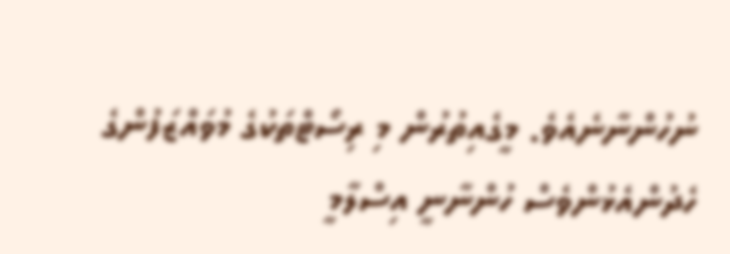ނުހުންނާނެއެވެ. މީގެއިތުރުން މި ރިސޯޓްތަކުގެ މުވައްޒަފުންގެ ހެދުންއެޅުންވެސް ހުންނާނީ އިސްލާމީ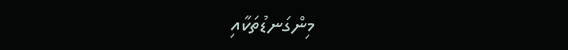މިންގަނޑުތަކާއި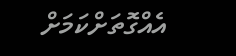އެއްގޮތަށްކަމަށް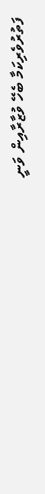ފަތުރުވެރިކަމާ ބެހޭ ވުޒާރާއިން ވަނީ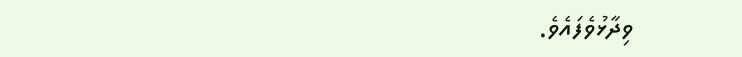ވިދާޅުވެފައެވެ.